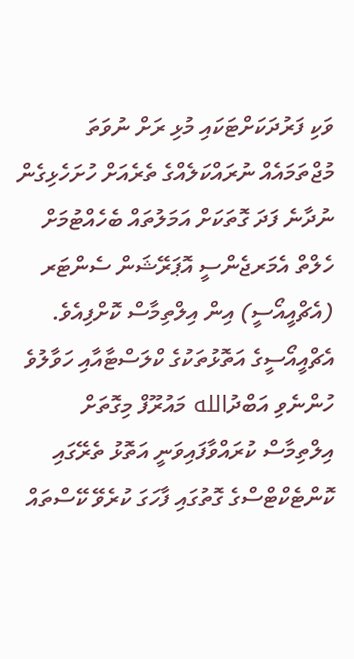ވަކި ފަރުދަކަށްޓަކައި މުޅި ރަށް ނުވަތަ މުޖްތަމައެއް ނުރައްކަލެއްގެ ތެރެއަށް ހުށަހެޅިގެން ނުދާނެ ފަދަ ގޮތަކަށް އަމަލުތައް ބެހެއްޓުމަށް ހެލްތް އެމަރޖެންސީ އޮޕަރޭޝަން ސެންޓަރ (އެޗްއީއޯސީ) އިން އިލްތިމާސް ކޮށްފިއެވެ.
އެޗްއީއޯސީގެ އަތޮޅުތަކުގެ ކްލަސްޓާއާއި ހަވާލުވެ ހުންނެވި އަބްދުالله މައުރޫފް މިގޮތަށް އިލްތިމާސް ކުރައްވާފައިވަނީ އަތޮޅު ތެރޭގައި ކޮންޓެކްޓްސްގެ ގޮތުގައި ފާހަގަ ކުރެވޭ ކޭސްތައް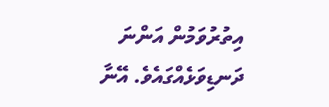އިތުރުވަމުން އަންނަ ދަނޑިވަޅެއްގައެވެ. އޭނާ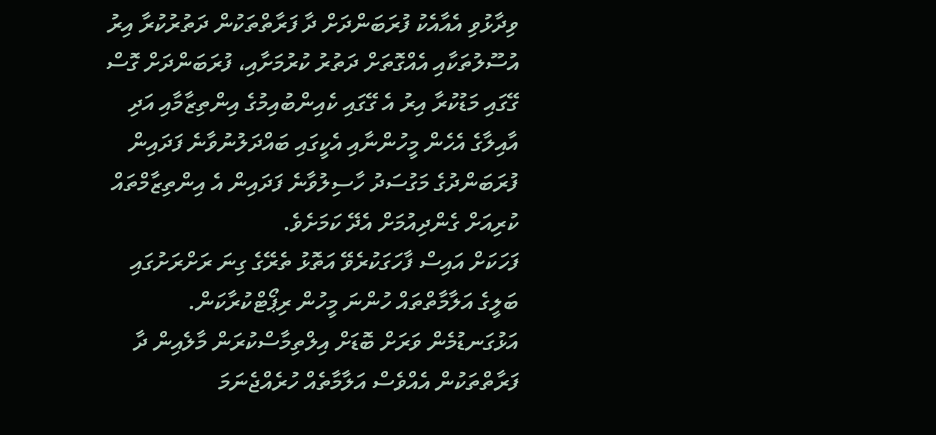ވިދާޅުވި އެއާއެކު ފުރަބަންދަށް ދާ ފަރާތްތަކުން ދަތުރުކުރާ އިރު އުސޫލުތަކާއި އެއްގޮތަށް ދަތުރު ކުރުމަށާއި، ފުރަބަންދަށް ގޮސް ގޭގައި މަޑުކުރާ އިރު އެ ގޭގައި ކެއިންބުއިމުގެ އިންތިޒާމާއި އަދި އާއިލާގެ އެހެން މީހުންނާއި އެކީގައި ބައްދަލުނުވާނެ ފަދައިން ފުރަބަންދުގެ މަގުސަދު ހާސިލުވާނެ ފަދައިން އެ އިންތިޒާމްތައް ކުރިއަށް ގެންދިއުމަށް އެދޭ ކަމަށެވެ.
ފަހަކަށް އައިސް ފާހަގަކުރެވޭ އަތޮޅު ތެރޭގެ ގިނަ ރަށްރަށުގައި ބަލީގެ އަލާމާތްތައް ހުންނަ މީހުން ރިޕޯޓްކުރާކަން. އަޅުގަނޑުމެން ވަރަށް ބޮޑަށް އިލްތިމާސްކުރަން މާލެއިން ދާ ފަރާތްތަކުން އެއްވެސް އަލާމާތެއް ހުރެއްޖެނަމަ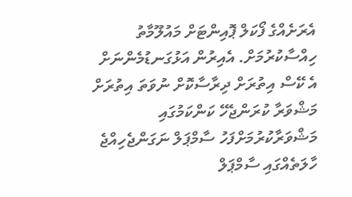އެރަށެއްގެ ފޯކަލް ޕޮއިންޓަށް މައުލޫމާތު ހިއްސާކުރުމަށް. އެއިރުން އަޅުގަނޑުމެންނަށް އެ ކޭސް އިތުރަށް ދިރާސާކޮށް ނުވަތަ އިތުރަށް މަޝްވަރާ ކުރަންޖެހޭ ކަންކަމުގައި މަޝްވަރާކުރުމަށްފަހު ސާމްޕަލް ނަގަންޖެހިއްޖެ ހާލަތެއްގައި ސާމްޕަލް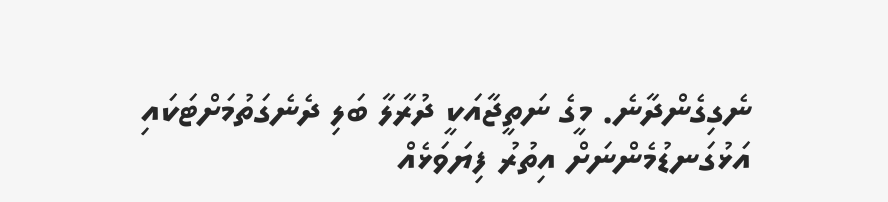ނެގިގެންދާނެ. މީގެ ނަތީޖާއަކީ ދުރާލާ ބަލި ދެނެގަތުމަށްޓަކައި އަޅުގަނޑުމެންނަށް އިތުރު ފިޔަވަޅެއް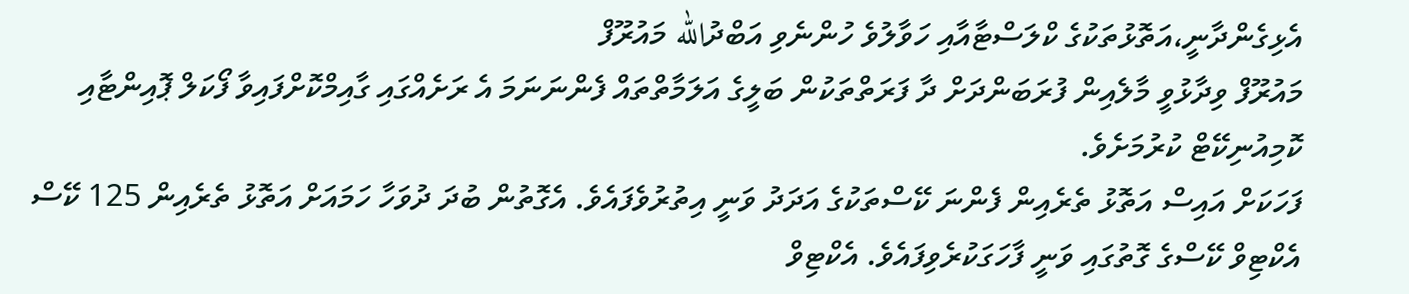އެޅިގެންދާނީ،އަތޮޅުތަކުގެ ކްލަސްޓާއާއި ހަވާލުވެ ހުންނެވި އަބްދުالله މައުރޫފް
މައުރޫފް ވިދާޅުވީ މާލެއިން ފުރަބަންދަށް ދާ ފަރަތްތަކުން ބަލީގެ އަލަމާތްތައް ފެންނަނަމަ އެ ރަށެއްގައި ގާއިމްކޮށްފައިވާ ފޯކަލް ޕޮއިންޓާއި ކޮމިއުނިކޭޓް ކުރުމަށެވެ.
ފަހަކަށް އައިސް އަތޮޅު ތެރެއިން ފެންނަ ކޭސްތަކުގެ އަދަދު ވަނީ އިތުރުވެފައެވެ. އެގޮތުން ބުދަ ދުވަހާ ހަމައަށް އަތޮޅު ތެރެއިން 125 ކޭސް އެކްޓިވް ކޭސްގެ ގޮތުގައި ވަނީ ފާހަގަކުރެވިފައެވެ. އެކްޓިވް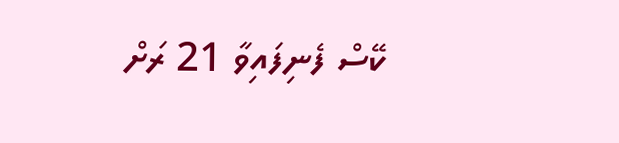ކޭސް ފެނިފައިވާ 21 ރަށް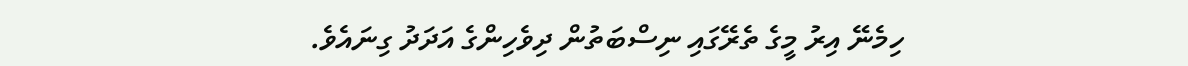ހިމެނޭ އިރު މީގެ ތެރޭގައި ނިސްބަތުން ދިވެހިންގެ އަދަދު ގިނައެވެ.